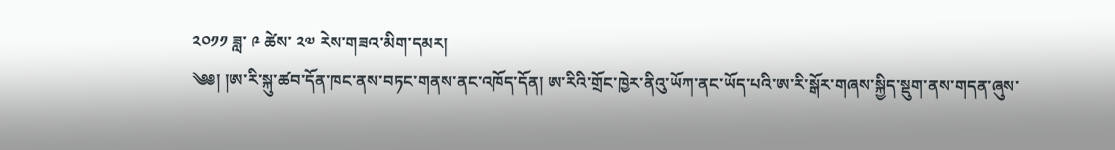༢༠༡༡ ཟླ་ ༩ ཚེས་ ༢༧ རེས་གཟའ་མིག་དམར།
༄༅། །ཨ་རི་སྐུ་ཚབ་དོན་ཁང་ནས་བཏང་གནས་ནང་འཁོད་དོན། ཨ་རིའི་གྲོང་ཁྱེར་ནིའུ་ཡོཀ་ནང་ཡོད་པའི་ཨ་རི་སྒོར་གཞས་སྐྱིད་སྡུག་ནས་གདན་ཞུས་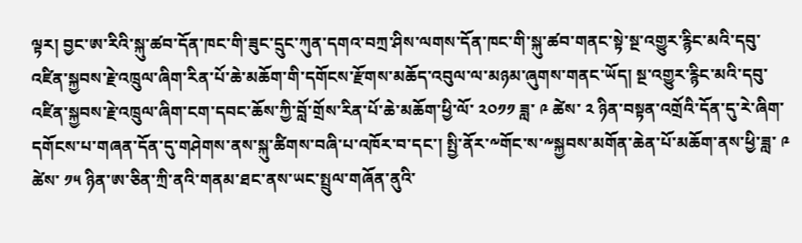ལྟར། བྱང་ཨ་རིའི་སྐུ་ཚབ་དོན་ཁང་གི་ཟུང་དྲུང་ཀུན་དགའ་བཀྲ་ཤིས་ལགས་དོན་ཁང་གི་སྐུ་ཚབ་གནང་སྟེ་སྔ་འགྱུར་རྙིང་མའི་དབུ་འཛིན་སྐྱབས་རྗེ་འཁྲུལ་ཞིག་རིན་པོ་ཆེ་མཆོག་གི་དགོངས་རྫོགས་མཆོད་འབུལ་ལ་མཉམ་ཞུགས་གནང་ཡོད། སྔ་འགྱུར་རྙིང་མའི་དབུ་འཛིན་སྐྱབས་རྗེ་འཁྲུལ་ཞིག་ངག་དབང་ཆོས་ཀྱི་བློ་གྲོས་རིན་པོ་ཆེ་མཆོག་ཕྱི་ལོ་ ༢༠༡༡ ཟླ་ ༩ ཚེས་ ༢ ཉིན་བསྟན་འགྲོའི་དོན་དུ་རེ་ཞིག་དགོངས་པ་གཞན་དོན་དུ་གཤེགས་ནས་སྐུ་ཚིགས་བཞི་པ་འཁོར་བ་དང་། སྤྱི་ནོར་༸གོང་ས་༸སྐྱབས་མགོན་ཆེན་པོ་མཆོག་ནས་ཕྱི་ཟླ་ ༩ ཚེས་ ༡༥ ཉིན་ཨ་ཅིན་ཀྲི་ནའི་གནམ་ཐང་ནས་ཡང་སྤྲུལ་གཞོན་ནུའི་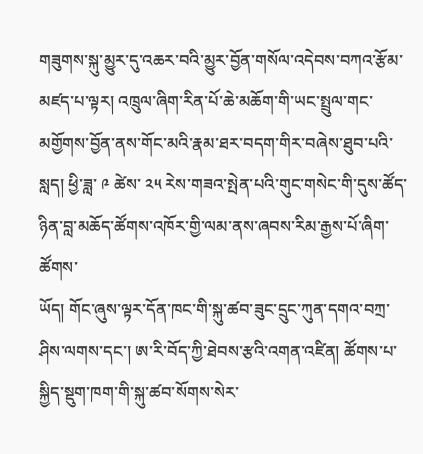གཟུགས་སྐུ་མྱུར་དུ་འཆར་བའི་མྱུར་བྱོན་གསོལ་འདེབས་བཀའ་རྩོམ་མཛད་པ་ལྟར། འཁྲུལ་ཞིག་རིན་པོ་ཆེ་མཆོག་གི་ཡང་སྤྲུལ་གང་མགྱོགས་བྱོན་ནས་གོང་མའི་རྣམ་ཐར་བདག་གིར་བཞེས་ཐུབ་པའི་སླད། ཕྱི་ཟླ་ ༩ ཚེས་ ༢༥ རེས་གཟའ་སྤེན་པའི་གུང་གསེང་གི་དུས་ཚོད་ཉིན་བླ་མཆོད་ཚོགས་འཁོར་གྱི་ལམ་ནས་ཞབས་རིམ་རྒྱས་པོ་ཞིག་ཚོགས་
ཡོད། གོང་ཞུས་ལྟར་དོན་ཁང་གི་སྐུ་ཚབ་ཟུང་དྲུང་ཀུན་དགའ་བཀྲ་ཤིས་ལགས་དང་། ཨ་རི་བོད་ཀྱི་ཐེབས་རྩའི་འགན་འཛིན། ཚོགས་པ་སྐྱིད་སྡུག་ཁག་གི་སྐུ་ཚབ་སོགས་སེར་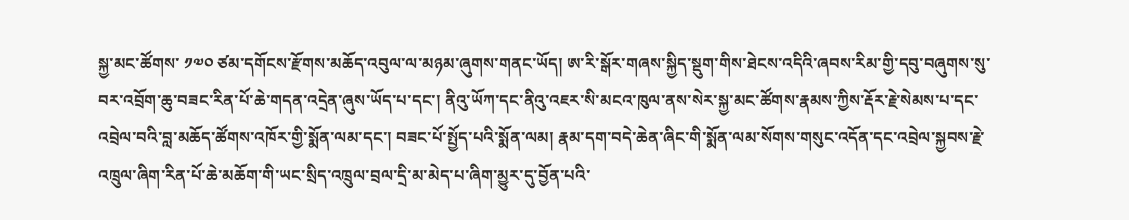སྐྱ་མང་ཚོགས་ ༡༧༠ ཙམ་དགོངས་རྫོགས་མཆོད་འབུལ་ལ་མཉམ་ཞུགས་གནང་ཡོད། ཨ་རི་སྒོར་གཞས་སྐྱིད་སྡུག་གིས་ཐེངས་འདིའི་ཞབས་རིམ་གྱི་དབུ་བཞུགས་སུ་བར་འབྲོག་ཆུ་བཟང་རིན་པོ་ཆེ་གདན་འདྲེན་ཞུས་ཡོད་པ་དང་། ནིའུ་ཡོཀ་དང་ནིའུ་འཇར་སི་མངའ་ཁུལ་ནས་སེར་སྐྱ་མང་ཚོགས་རྣམས་ཀྱིས་རྡོར་རྗེ་སེམས་པ་དང་འབྲེལ་བའི་བླ་མཆོད་ཚོགས་འཁོར་གྱི་སྨོན་ལམ་དང་། བཟང་པོ་སྤྱོད་པའི་སྨོན་ལམ། རྣམ་དག་བདེ་ཆེན་ཞིང་གི་སྨོན་ལམ་སོགས་གསུང་འདོན་དང་འབྲེལ་སྐྱབས་རྗེ་འཁྲུལ་ཞིག་རིན་པོ་ཆེ་མཆོག་གི་ཡང་སྲིད་འཁྲུལ་བྲལ་དྲི་མ་མེད་པ་ཞིག་མྱུར་དུ་བྱོན་པའི་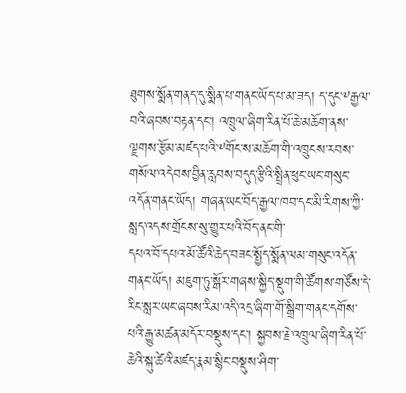ཐུགས་སྨོན་གནད་དུ་སྨིན་པ་གནང་ཡོད་པ་མ་ཟད། ད་དུང་༸རྒྱལ་བའི་ཞབས་བརྟན་དང་། འཁྲུལ་ཞིག་རིན་པོ་ཆེ་མཆོག་ནས་ལྗགས་རྩོམ་མཛད་པའི་༸གོང་ས་མཆོག་གི་འཁྲུངས་རབས་གསོལ་འདེབས་བྱིན་རླབས་བདུད་རྩིའི་སྤྲིན་ཕུང་ཡང་གསུང་འདོན་གནང་ཡོད། གཞན་ཡང་བོད་རྒྱལ་ཁབ་དང་མི་རིགས་ཀྱི་སླད་འདས་གྲོངས་སུ་གྱུར་པའི་བོད་ནང་གི་
དཔའ་བོ་དཔའ་མོ་ཚོའི་ཆེད་བཟང་སྤྱོད་སྨོན་ལམ་གསུང་འདོན་གནང་ཡོད། མཇུག་ཏུ་སྒོར་གཞས་སྐྱིད་སྡུག་གི་ཚོགས་གཙོས་དེ་རིང་སླར་ཡང་ཞབས་རིམ་འདི་འདྲ་ཞིག་གོ་སྒྲིག་གནང་དགོས་པའི་རྒྱུ་མཚན་མདོར་བསྡུས་དང་། སྐྱབས་རྗེ་འཁྲུལ་ཞིག་རིན་པོ་ཆེའི་སྐུ་ཚེའི་མཛད་རྣམ་སྙིང་བསྡུས་ཤིག་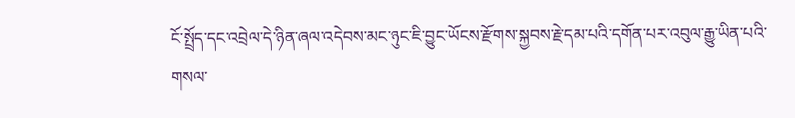ངོ་སྤྲོད་དང་འབྲེལ་དེ་ཉིན་ཞལ་འདེབས་མང་ཉུང་ཇི་བྱུང་ཡོངས་རྫོགས་སྐྱབས་རྗེ་དམ་པའི་དགོན་པར་འབུལ་རྒྱུ་ཡིན་པའི་གསལ་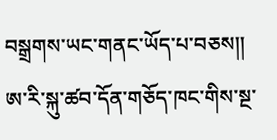བསྒྲགས་ཡང་གནང་ཡོད་པ་བཅས།།
ཨ་རི་སྐུ་ཚབ་དོན་གཅོད་ཁང་གིས་སྔ་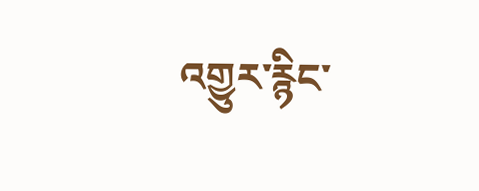འགྱུར་རྙིང་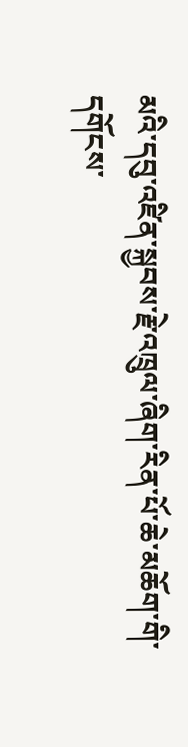མའི་དབུ་འཛིན་སྐྱབས་རྗེ་འཁྲུལ་ཞིག་རིན་པོ་ཆེ་མཆོག་གི་དགོངས་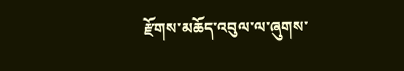རྫོགས་མཆོད་འབུལ་ལ་ཞུགས་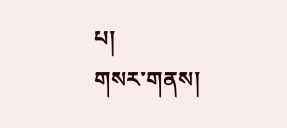པ།
གསར་གནས།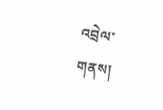འབྲེལ་གནས།